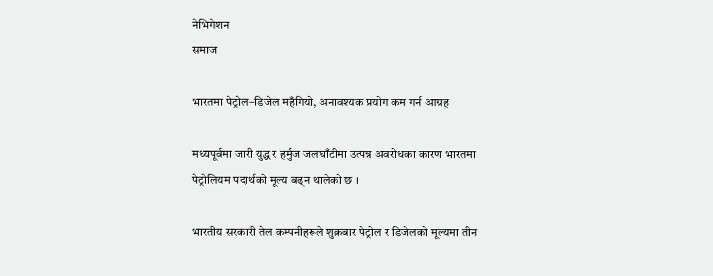नेभिगेशन
समाज

भारतमा पेट्रोल–डिजेल महँगियो, अनावश्यक प्रयोग कम गर्न आग्रह

मध्यपूर्वमा जारी युद्ध र हर्मुज जलघाँटीमा उत्पन्न अवरोधका कारण भारतमा पेट्रोलियम पदार्थको मूल्य बढ्न थालेको छ ।

भारतीय सरकारी तेल कम्पनीहरूले शुक्रबार पेट्रोल र डिजेलको मूल्यमा तीन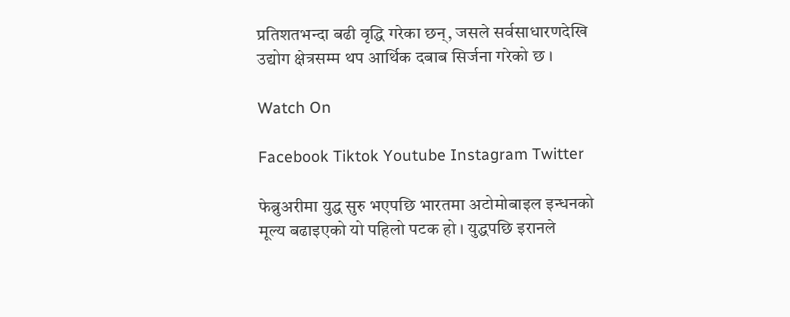प्रतिशतभन्दा बढी वृद्धि गरेका छन्, जसले सर्वसाधारणदेखि उद्योग क्षेत्रसम्म थप आर्थिक दबाब सिर्जना गरेको छ ।

Watch On

Facebook Tiktok Youtube Instagram Twitter

फेब्रुअरीमा युद्ध सुरु भएपछि भारतमा अटोमोबाइल इन्धनको मूल्य बढाइएको यो पहिलो पटक हो । युद्धपछि इरानले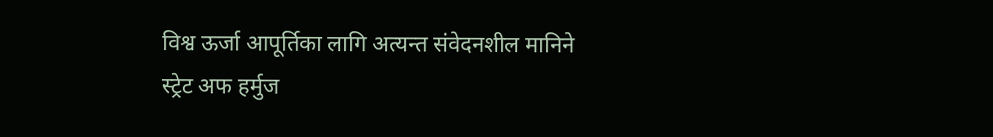विश्व ऊर्जा आपूर्तिका लागि अत्यन्त संवेदनशील मानिने स्ट्रेट अफ हर्मुज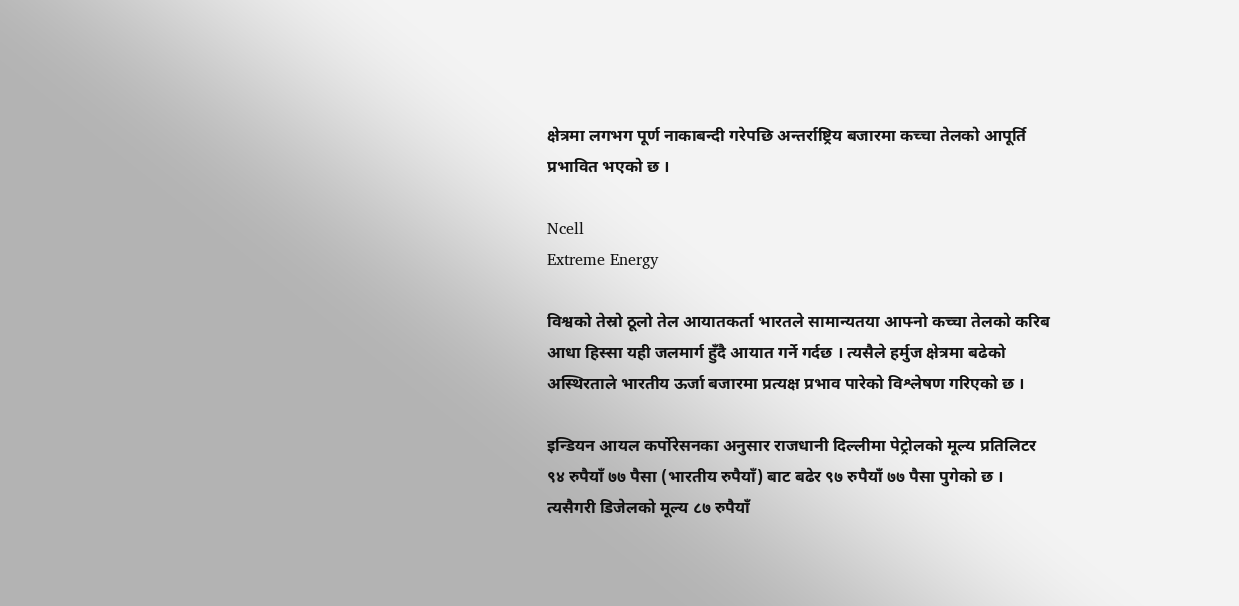क्षेत्रमा लगभग पूर्ण नाकाबन्दी गरेपछि अन्तर्राष्ट्रिय बजारमा कच्चा तेलको आपूर्ति प्रभावित भएको छ ।

Ncell
Extreme Energy

विश्वको तेस्रो ठूलो तेल आयातकर्ता भारतले सामान्यतया आफ्नो कच्चा तेलको करिब आधा हिस्सा यही जलमार्ग हुँदै आयात गर्ने गर्दछ । त्यसैले हर्मुज क्षेत्रमा बढेको अस्थिरताले भारतीय ऊर्जा बजारमा प्रत्यक्ष प्रभाव पारेको विश्लेषण गरिएको छ ।

इन्डियन आयल कर्पोरेसनका अनुसार राजधानी दिल्लीमा पेट्रोलको मूल्य प्रतिलिटर ९४ रुपैयाँ ७७ पैसा (भारतीय रुपैयाँ) बाट बढेर ९७ रुपैयाँ ७७ पैसा पुगेको छ । त्यसैगरी डिजेलको मूल्य ८७ रुपैयाँ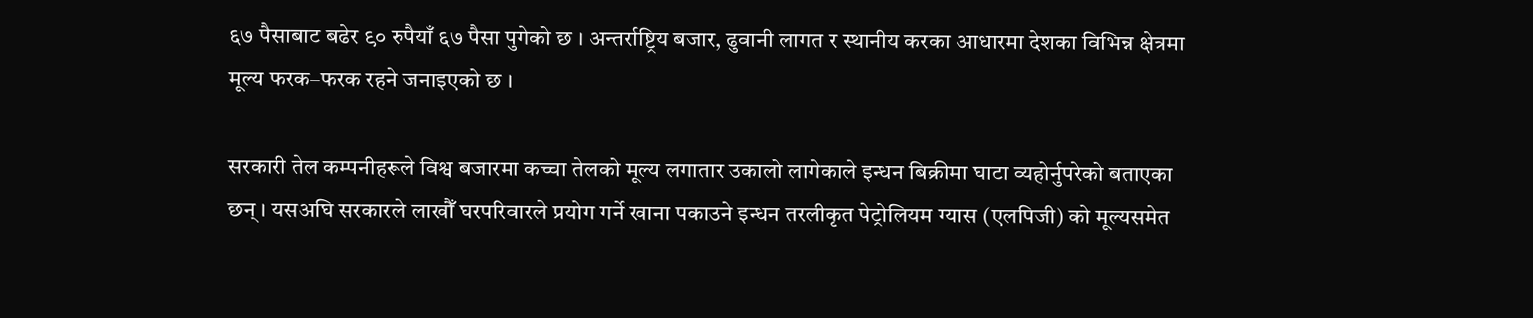६७ पैसाबाट बढेर ९० रुपैयाँ ६७ पैसा पुगेको छ । अन्तर्राष्ट्रिय बजार, ढुवानी लागत र स्थानीय करका आधारमा देशका विभिन्न क्षेत्रमा मूल्य फरक–फरक रहने जनाइएको छ ।

सरकारी तेल कम्पनीहरूले विश्व बजारमा कच्चा तेलको मूल्य लगातार उकालो लागेकाले इन्धन बिक्रीमा घाटा व्यहोर्नुपरेको बताएका छन् । यसअघि सरकारले लाखौँ घरपरिवारले प्रयोग गर्ने खाना पकाउने इन्धन तरलीकृत पेट्रोलियम ग्यास (एलपिजी) को मूल्यसमेत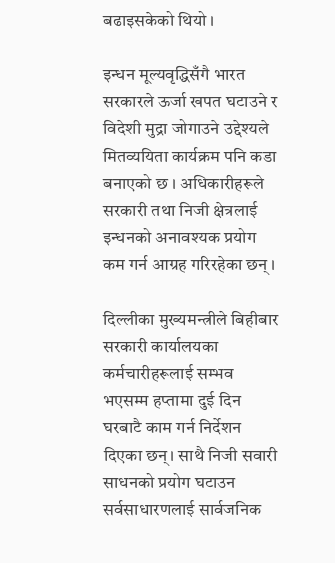बढाइसकेको थियो ।

इन्धन मूल्यवृद्धिसँगै भारत सरकारले ऊर्जा खपत घटाउने र विदेशी मुद्रा जोगाउने उद्देश्यले मितव्ययिता कार्यक्रम पनि कडा बनाएको छ । अधिकारीहरूले सरकारी तथा निजी क्षेत्रलाई इन्धनको अनावश्यक प्रयोग कम गर्न आग्रह गरिरहेका छन् ।

दिल्लीका मुख्यमन्त्रीले बिहीबार सरकारी कार्यालयका कर्मचारीहरूलाई सम्भव भएसम्म हप्तामा दुई दिन घरबाटै काम गर्न निर्देशन दिएका छन्। साथै निजी सवारी साधनको प्रयोग घटाउन सर्वसाधारणलाई सार्वजनिक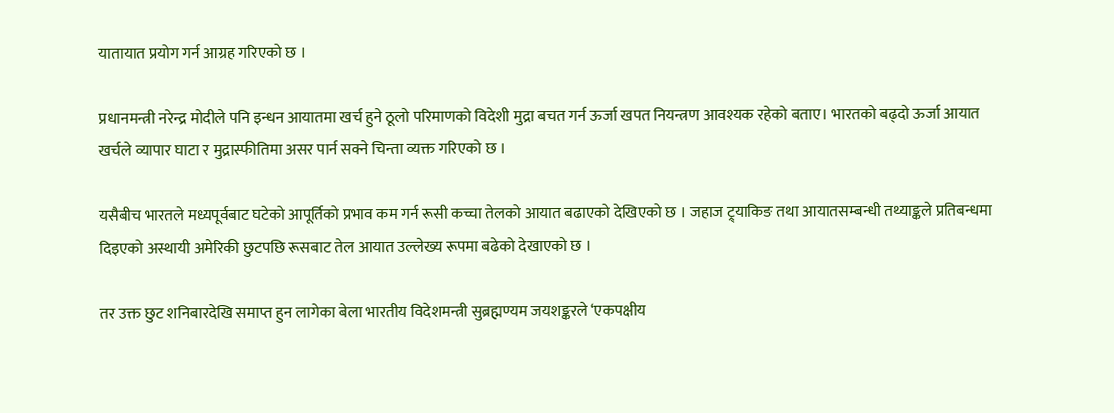यातायात प्रयोग गर्न आग्रह गरिएको छ ।

प्रधानमन्त्री नरेन्द्र मोदीले पनि इन्धन आयातमा खर्च हुने ठूलो परिमाणको विदेशी मुद्रा बचत गर्न ऊर्जा खपत नियन्त्रण आवश्यक रहेको बताए। भारतको बढ्दो ऊर्जा आयात खर्चले व्यापार घाटा र मुद्रास्फीतिमा असर पार्न सक्ने चिन्ता व्यक्त गरिएको छ ।

यसैबीच भारतले मध्यपूर्वबाट घटेको आपूर्तिको प्रभाव कम गर्न रूसी कच्चा तेलको आयात बढाएको देखिएको छ । जहाज ट्र्याकिङ तथा आयातसम्बन्धी तथ्याङ्कले प्रतिबन्धमा दिइएको अस्थायी अमेरिकी छुटपछि रूसबाट तेल आयात उल्लेख्य रूपमा बढेको देखाएको छ ।

तर उक्त छुट शनिबारदेखि समाप्त हुन लागेका बेला भारतीय विदेशमन्त्री सुब्रह्मण्यम जयशङ्करले ‘एकपक्षीय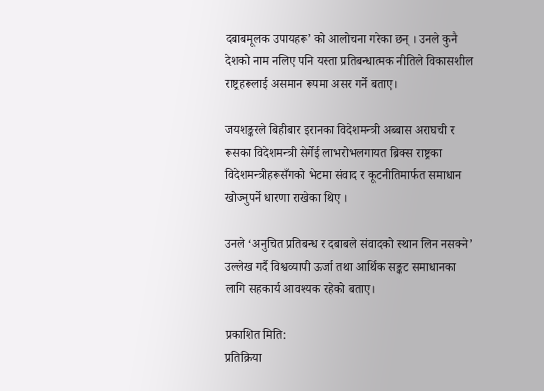दबाबमूलक उपायहरू’ को आलोचना गरेका छन् । उनले कुनै देशको नाम नलिए पनि यस्ता प्रतिबन्धात्मक नीतिले विकासशील राष्ट्रहरूलाई असमान रूपमा असर गर्ने बताए।

जयशङ्करले बिहीबार इरानका विदेशमन्त्री अब्बास अराघची र रूसका विदेशमन्त्री सेर्गेई लाभरोभलगायत ब्रिक्स राष्ट्रका विदेशमन्त्रीहरूसँगको भेटमा संवाद र कूटनीतिमार्फत समाधान खोज्नुपर्ने धारणा राखेका थिए ।

उनले ‘अनुचित प्रतिबन्ध र दबाबले संवादको स्थान लिन नसक्ने’ उल्लेख गर्दै विश्वव्यापी ऊर्जा तथा आर्थिक सङ्कट समाधानका लागि सहकार्य आवश्यक रहेको बताए।

प्रकाशित मिति:
प्रतिक्रिया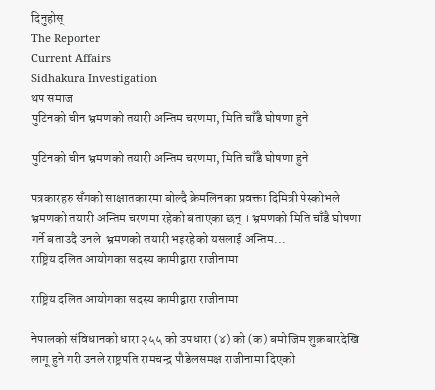दिनुहोस्
The Reporter
Current Affairs
Sidhakura Investigation
थप समाज
पुटिनको चीन भ्रमणको तयारी अन्तिम चरणमा, मिति चाँडै घोषणा हुने

पुटिनको चीन भ्रमणको तयारी अन्तिम चरणमा, मिति चाँडै घोषणा हुने

पत्रकारहरु सँगको साक्षातकारमा बोल्दै क्रेमलिनका प्रवक्ता दिमित्री पेस्कोभले भ्रमणको तयारी अन्तिम चरणमा रहेको बताएका छन् । भ्रमणको मिति चाँडै घोषणा गर्ने बताउदै उनले  भ्रमणको तयारी भइरहेको यसलाई अन्तिम...
राष्ट्रिय दलित आयोगका सदस्य कामीद्वारा राजीनामा

राष्ट्रिय दलित आयोगका सदस्य कामीद्वारा राजीनामा

नेपालको संविधानको धारा २५५ को उपधारा (४) को (क) बमोजिम शुक्रबारदेखि लागू हुने गरी उनले राष्ट्रपति रामचन्द्र पौडेलसमक्ष राजीनामा दिएको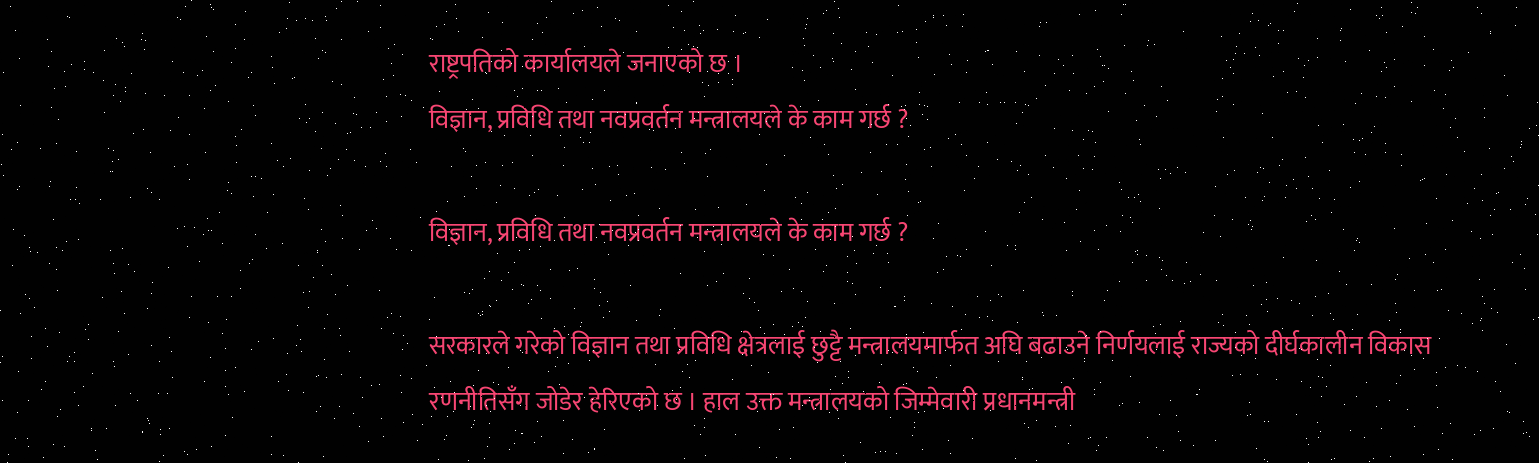राष्ट्रपतिको कार्यालयले जनाएको छ ।
विज्ञान, प्रविधि तथा नवप्रवर्तन मन्त्रालयले के काम गर्छ ?

विज्ञान, प्रविधि तथा नवप्रवर्तन मन्त्रालयले के काम गर्छ ?

सरकारले गरेको विज्ञान तथा प्रविधि क्षेत्रलाई छुट्टै मन्त्रालयमार्फत अघि बढाउने निर्णयलाई राज्यको दीर्घकालीन विकास रणनीतिसँग जोडेर हेरिएको छ । हाल उक्त मन्त्रालयको जिम्मेवारी प्रधानमन्त्री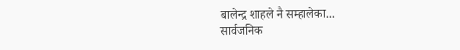बालेन्द्र शाहले नै सम्हालेका...
सार्वजनिक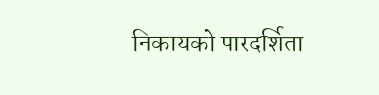निकायको पारदर्शिता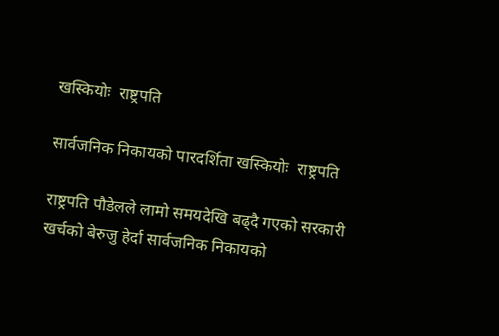खस्कियोः  राष्ट्रपति

सार्वजनिक निकायको पारदर्शिता खस्कियोः  राष्ट्रपति

राष्ट्रपति पौडेलले लामो समयदेखि बढ्दै गएको सरकारी खर्चको बेरुजु हेर्दा सार्वजनिक निकायको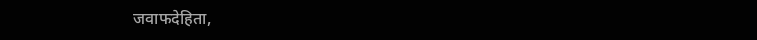जवाफदेहिता,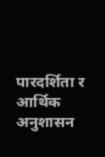पारदर्शिता र आर्थिक अनुशासन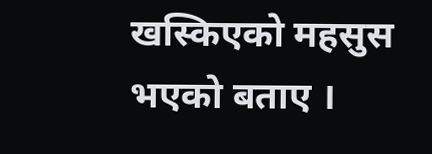खस्किएको महसुस भएको बताए ।